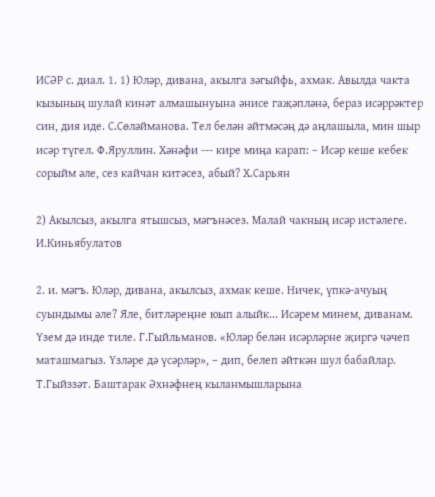ИСӘР с. диал. 1. 1) Юләр, дивана, акылга зәгыйфь, ахмак. Авылда чакта кызының шулай кинәт алмашынуына әнисе гаҗәпләнә, бераз исәррәктер син, дия иде. С.Сөләйманова. Тел белән әйтмәсәң дә аңлашыла, мин шыр исәр түгел. Ф.Яруллин. Хәнәфи --- кире миңа карап: – Исәр кеше кебек сорыйм әле, сез кайчан китәсез, абый? Х.Сарьян

2) Акылсыз, акылга ятышсыз, мәгънәсез. Малай чакның исәр истәлеге. И.Киньябулатов

2. и. мәгъ. Юләр, дивана, акылсыз, ахмак кеше. Ничек, үпкә-ачуың суындымы әле? Яле, битләреңне юып алыйк... Исәрем минем, диванам. Үзем дә инде тиле. Г.Гыйльманов. «Юләр белән исәрләрне җиргә чәчеп маташмагыз. Үзләре дә үсәрләр», – дип, белеп әйткән шул бабайлар. Т.Гыйззәт. Баштарак Әхнәфнең кыланмышларына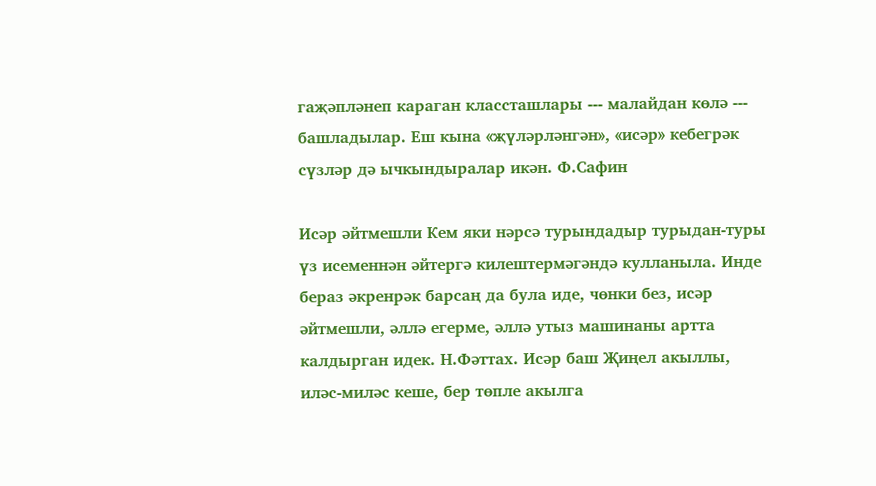гаҗәпләнеп караган классташлары --- малайдан көлә --- башладылар. Еш кына «җүләрләнгән», «исәр» кебегрәк сүзләр дә ычкындыралар икән. Ф.Сафин

Исәр әйтмешли Кем яки нәрсә турындадыр турыдан-туры үз исеменнән әйтергә килештермәгәндә кулланыла. Инде бераз әкренрәк барсаң да була иде, чөнки без, исәр әйтмешли, әллә егерме, әллә утыз машинаны артта калдырган идек. Н.Фәттах. Исәр баш Җиңел акыллы, иләс-миләс кеше, бер төпле акылга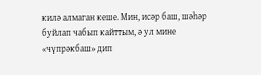килә алмаган кеше. Мин, исәр баш, шәһәр буйлап чабып кайттым, ә ул мине «чүпрәкбаш» дип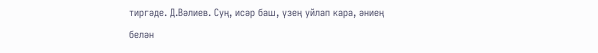тиргәде. Д.Вәлиев. Суң, исәр баш, үзең уйлап кара, әниең белән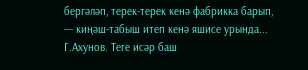бергәләп, терек-терек кенә фабрикка барып, --- киңәш-табыш итеп кенә яшисе урында... Г.Ахунов. Теге исәр баш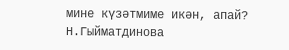мине күзәтмиме икән, апай? Н.Гыйматдинова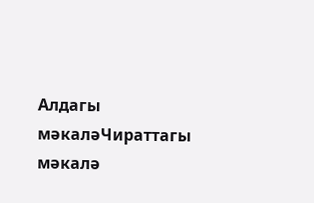Алдагы мәкаләЧираттагы мәкалә